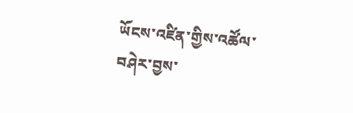ཡོངས་འཛིན་གྱིས་འཚོལ་བཤེར་བྱས་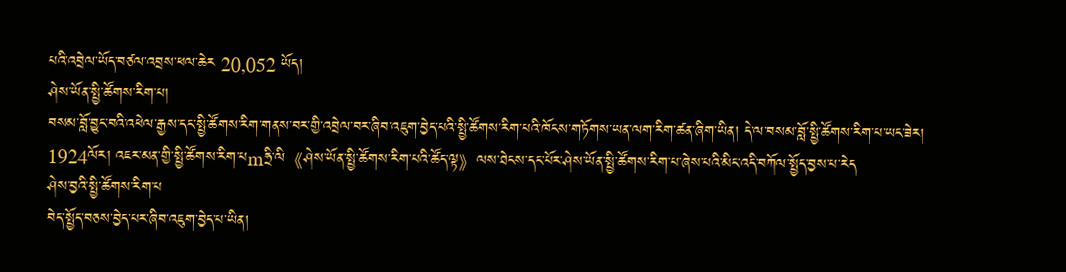པའི་འབྲེལ་ཡོད་བཙལ་འབྲས་ཕལ་ཆེར 20,052 ཡོད།
ཤེས་ཡོན་སྤྱི་ཚོགས་རིག་པ།
བསམ་བློ་བྱུང་བའི་འཕེལ་རྒྱས་དང་སྤྱི་ཚོགས་རིག་གནས་བར་གྱི་འབྲེལ་བར་ཞིབ་འཇུག་བྱེད་པའི་སྤྱི་ཚོགས་རིག་པའི་ཁོངས་གཏོགས་ཡན་ལག་རིག་ཚན་ཞིག་ཡིན། དེ་ལ་བསམ་བློ་སྤྱི་ཚོགས་རིག་པ་ཡང་ཟེར། 1924ལོར། འཇར་མན་གྱི་སྤྱི་ཚོགས་རིག་པmཧྲི་ལི《ཤེས་ཡོན་སྤྱི་ཚོགས་རིག་པའི་ཚོད་ལྟ》ལས་ཐེངས་དང་པོར་ཤེས་ཡོན་སྤྱི་ཚོགས་རིག་པ་ཞེས་པའི་མིང་འདི་བཀོལ་སྤྱོད་བྱས་པ་རེད
ཤེས་བྱའི་སྤྱི་ཚོགས་རིག་པ
བེད་སྤྱོད་བཅས་བྱེད་པར་ཞིབ་འཇུག་བྱེད་པ་ཡིན།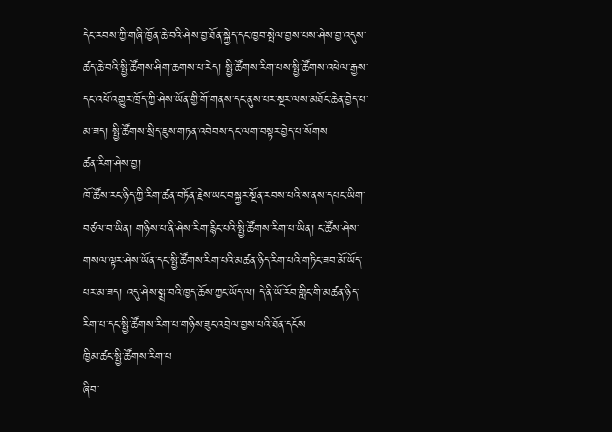དེང་རབས་ཀྱི་གཞི་ཁྱོན་ཆེ་བའི་ཤེས་བྱ་ཐོན་སྐྱེད་དང་ཁྱབ་སྤེལ་བྱས་པས་ཤེས་བྱ་འདུས་ཚད་ཆེ་བའི་སྤྱི་ཚོགས་ཤིག་ཆགས་པ་རེད། སྤྱི་ཚོགས་རིག་པས་སྤྱི་ཚོགས་འཕེལ་རྒྱས་དང་འཕོ་འགྱུར་ཁྲོད་ཀྱི་ཤེས་ཡོན་གྱི་གོ་གནས་དང་ནུས་པར་སྔར་ལས་མཐོང་ཆེན་བྱེད་པ་མ་ཟད། སྤྱི་ཚོགས་སྲིད་ཇུས་གཏན་འབེབས་དང་ལག་བསྟར་བྱེད་པ་སོགས
ཚན་རིག་ཤེས་བྱ།
ཁོ་ཚོས་རང་ཉིད་ཀྱི་རིག་ཚན་བཏོན་རྗེས་ཡང་བསྐྱར་སྔོན་རབས་པའི་ས་ནས་དཔང་ཡིག་བཙལ་བ་ཡིན། གཉིས་པ་ནི་ཤེས་རིག་རྙིང་པའི་སྤྱི་ཚོགས་རིག་པ་ཡིན། ང་ཚོས་ཤེས་གསལ་ལྟར་ཤེས་ཡོན་དང་སྤྱི་ཚོགས་རིག་པའི་མཚན་ཉིད་རིག་པའི་གཏིང་ཟབ་མོ་ཡོད་པར་མ་ཟད། འདུ་ཤེས་སྨྲ་བའི་ཁྱད་ཆོས་ཀྱང་ཡོད་ལ། དེ་ནི་ཡོ་རོབ་གླིང་གི་མཚན་ཉིད་རིག་པ་དང་སྤྱི་ཚོགས་རིག་པ་གཉིས་ཟུང་འབྲེལ་བྱས་པའི་ཐོན་དངོས
ཁྱིམ་ཚང་སྤྱི་ཚོགས་རིག་པ
ཞིབ་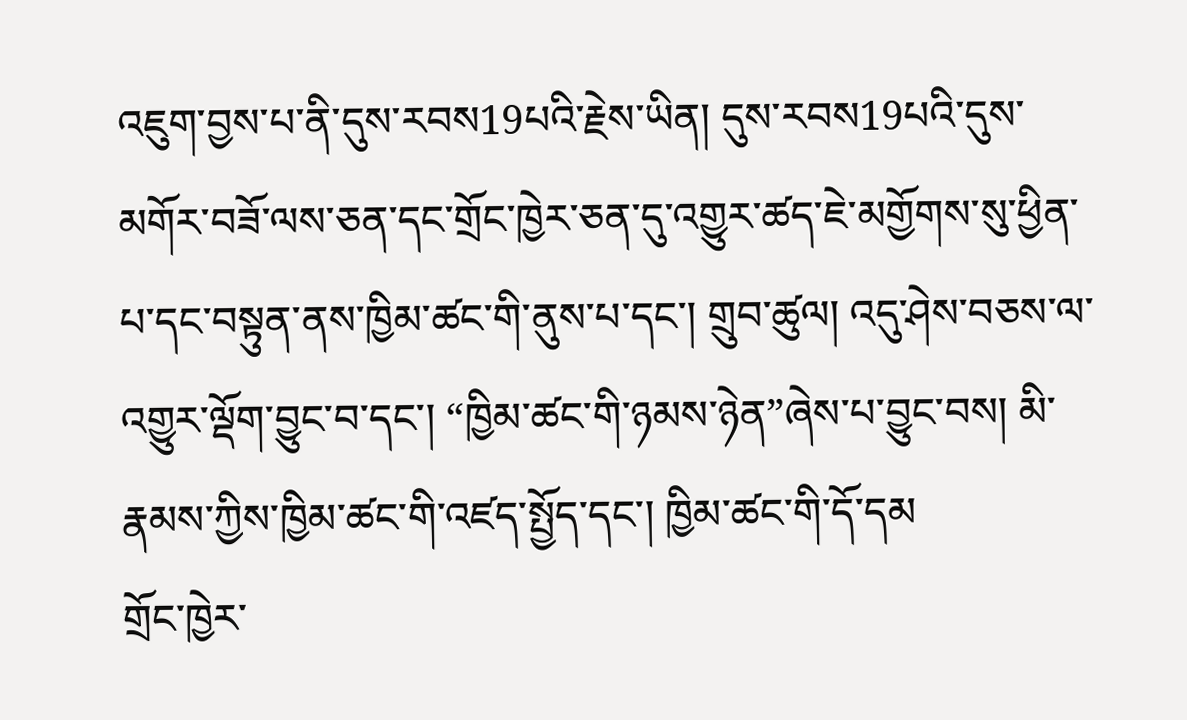འཇུག་བྱས་པ་ནི་དུས་རབས19པའི་རྗེས་ཡིན། དུས་རབས19པའི་དུས་མགོར་བཟོ་ལས་ཅན་དང་གྲོང་ཁྱེར་ཅན་དུ་འགྱུར་ཚད་ཇེ་མགྱོགས་སུ་ཕྱིན་པ་དང་བསྟུན་ནས་ཁྱིམ་ཚང་གི་ནུས་པ་དང་། གྲུབ་ཚུལ། འདུ་ཤེས་བཅས་ལ་འགྱུར་ལྡོག་བྱུང་བ་དང་། “ཁྱིམ་ཚང་གི་ཉམས་ཉེན”ཞེས་པ་བྱུང་བས། མི་རྣམས་ཀྱིས་ཁྱིམ་ཚང་གི་འཛད་སྤྱོད་དང་། ཁྱིམ་ཚང་གི་དོ་དམ
གྲོང་ཁྱེར་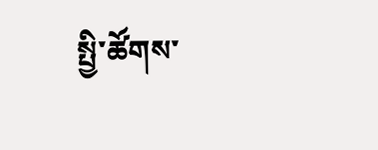སྤྱི་ཚོགས་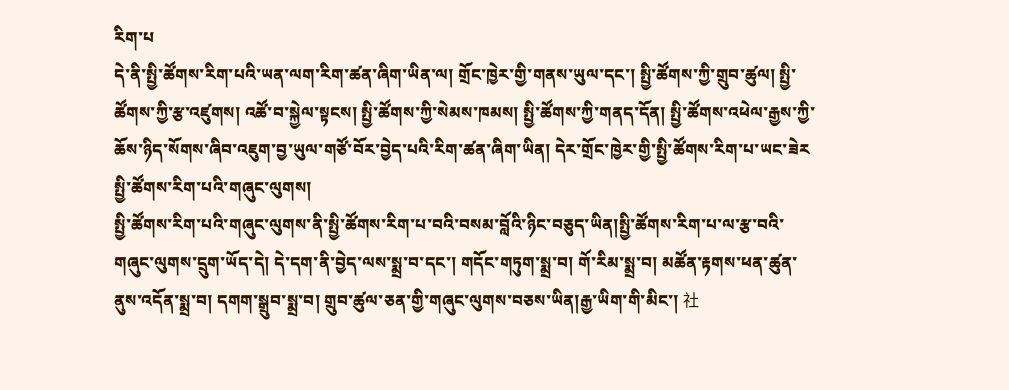རིག་པ
དེ་ནི་སྤྱི་ཚོགས་རིག་པའི་ཡན་ལག་རིག་ཚན་ཞིག་ཡིན་ལ། གྲོང་ཁྱེར་གྱི་གནས་ཡུལ་དང་། སྤྱི་ཚོགས་ཀྱི་གྲུབ་ཚུལ། སྤྱི་ཚོགས་ཀྱི་རྩ་འཛུགས། འཚོ་བ་སྐྱེལ་སྟངས། སྤྱི་ཚོགས་ཀྱི་སེམས་ཁམས། སྤྱི་ཚོགས་ཀྱི་གནད་དོན། སྤྱི་ཚོགས་འཕེལ་རྒྱས་ཀྱི་ཆོས་ཉིད་སོགས་ཞིབ་འཇུག་བྱ་ཡུལ་གཙོ་བོར་བྱེད་པའི་རིག་ཚན་ཞིག་ཡིན། དེར་གྲོང་ཁྱེར་གྱི་སྤྱི་ཚོགས་རིག་པ་ཡང་ཟེར
སྤྱི་ཚོགས་རིག་པའི་གཞུང་ལུགས།
སྤྱི་ཚོགས་རིག་པའི་གཞུང་ལུགས་ནི་སྤྱི་ཚོགས་རིག་པ་བའི་བསམ་བློའི་ཉིང་བཅུད་ཡིན།སྤྱི་ཚོགས་རིག་པ་ལ་རྩ་བའི་གཞུང་ལུགས་དྲུག་ཡོད་དེ། དེ་དག་ནི་བྱེད་ལས་སྨྲ་བ་དང་། གདོང་གཏུག་སྨྲ་བ། གོ་རིམ་སྨྲ་བ། མཚོན་རྟགས་ཕན་ཚུན་ནུས་འདོན་སྨྲ་བ། དགག་སྒྲུབ་སྨྲ་བ། གྲུབ་ཚུལ་ཅན་གྱི་གཞུང་ལུགས་བཅས་ཡིན།རྒྱ་ཡིག་གི་མིང་། 社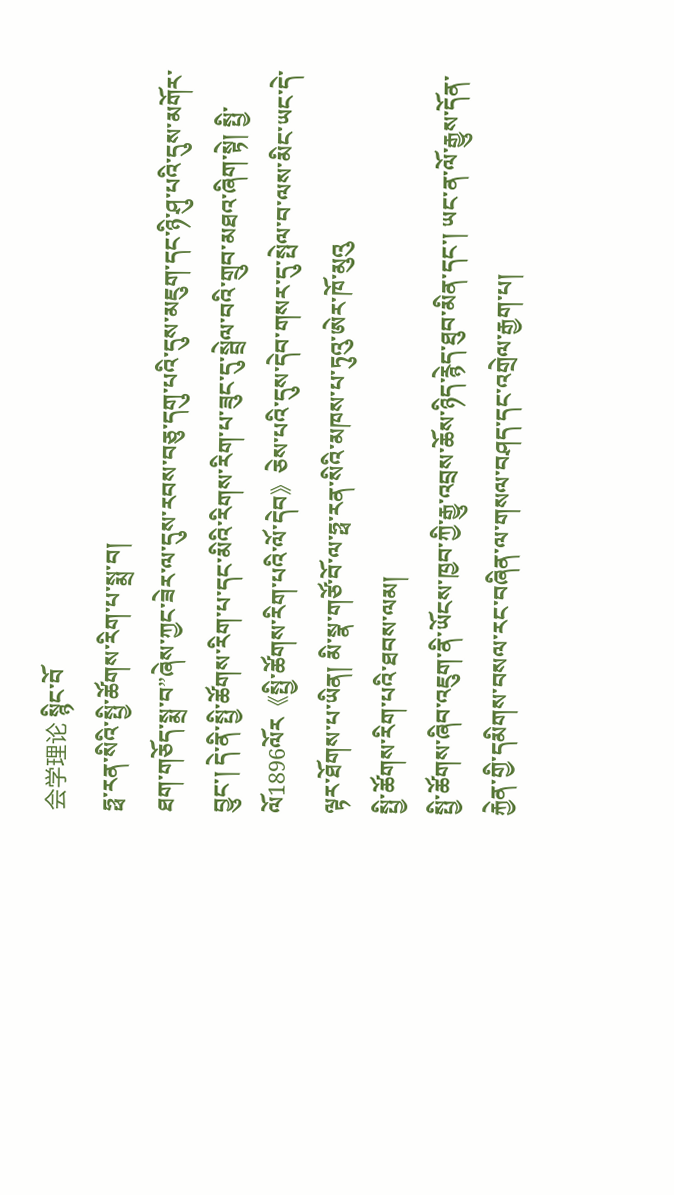会学理论 སྙིང་བོ
ཧྥ་རན་སིའི་སྤྱི་ཚོགས་རིག་པ་སྨྲ་བ།
ཐག་གཅོད་སྨྲ་བ”ཞེས་ཀྱང་ཟེར་ལ་དུས་རབས་བཅུ་དགུ་པའི་དུས་མཇུག་དང་ཉི་ཤུ་པའི་དུས་མགོར་བྱུང་། དེ་ནི་སྤྱི་ཚོགས་རིག་པ་དང་མིའི་རིགས་རིག་པ་ཟུང་དུ་སྦྲེལ་བའི་གྲུབ་མཐའ་ཞིག་སྟེ། སྤྱི་ལོ1896ལོར《སྤྱི་ཚོགས་རིག་པའི་ལོ་དེབ》ཅེས་པའི་དུས་དེབ་གསར་དུ་སྤེལ་བ་ལས་མིང་ཡང་དེ་ལྟར་ཐོགས་པ་ཡིན། མི་སྣ་གཙོ་བོ་ལ་ཧྥ་རན་སིའི་མཁས་པ་ཏུའུ་ཨེར་ཁོ་མུའུ
སྤྱི་ཚོགས་རིག་པའི་ཐབས་ལམ།
སྤྱི་ཚོགས་ཞིབ་འཇུག་ནི་ཡོངས་ཁྱབ་ཀྱི་རྒྱུ་འབྲས་ཆོས་ཉིད་རྙེད་ཐུབ་མིན་དང་། ཡང་ན་ལོ་རྒྱུས་དོན་རྐྱེན་གྱི་དམིགས་བསལ་རང་བཞིན་ལ་གསལ་བཤད་དང་འགྲེལ་རྒྱག་པ།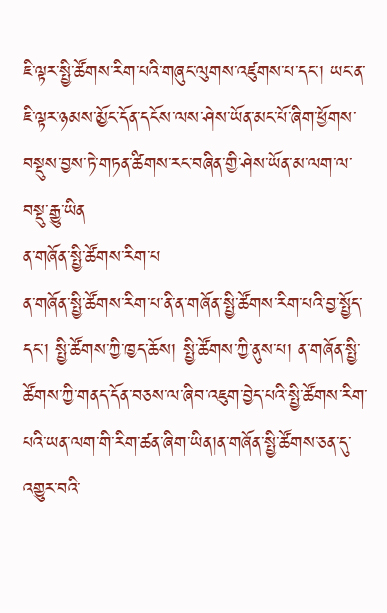ཇི་ལྟར་སྤྱི་ཚོགས་རིག་པའི་གཞུང་ལུགས་འཛུགས་པ་དང་། ཡང་ན་ཇི་ལྟར་ཉམས་མྱོང་དོན་དངོས་ལས་ཤེས་ཡོན་མང་པོ་ཞིག་ཕྱོགས་བསྡུས་བྱས་ཏེ་གཏན་ཚིགས་རང་བཞིན་གྱི་ཤེས་ཡོན་མ་ལག་ལ་བསྡུ་རྒྱུ་ཡིན
ན་གཞོན་སྤྱི་ཚོགས་རིག་པ
ན་གཞོན་སྤྱི་ཚོགས་རིག་པ་ནི་ན་གཞོན་སྤྱི་ཚོགས་རིག་པའི་བྱ་སྤྱོད་དང་། སྤྱི་ཚོགས་ཀྱི་ཁྱད་ཆོས། སྤྱི་ཚོགས་ཀྱི་ནུས་པ། ན་གཞོན་སྤྱི་ཚོགས་ཀྱི་གནད་དོན་བཅས་ལ་ཞིབ་འཇུག་བྱེད་པའི་སྤྱི་ཚོགས་རིག་པའི་ཡན་ལག་གི་རིག་ཚན་ཞིག་ཡིན།ན་གཞོན་སྤྱི་ཚོགས་ཅན་དུ་འགྱུར་བའི་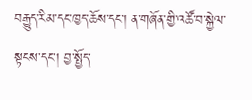བརྒྱུད་རིམ་དང་ཁྱད་ཆོས་དང་། ན་གཞོན་གྱི་འཚོ་བ་སྐྱེལ་སྟངས་དང་། བྱ་སྤྱོད་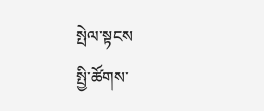སྤེལ་སྟངས
སྤྱི་ཚོགས་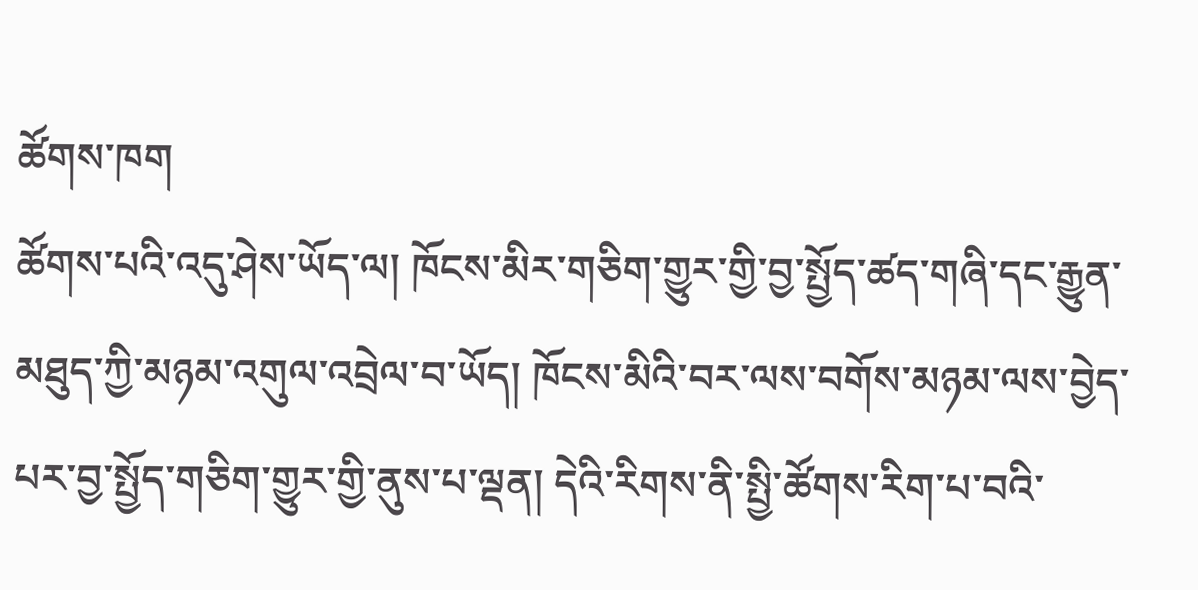ཚོགས་ཁག
ཚོགས་པའི་འདུ་ཤེས་ཡོད་ལ། ཁོངས་མིར་གཅིག་གྱུར་གྱི་བྱ་སྤྱོད་ཚད་གཞི་དང་རྒྱུན་མཐུད་ཀྱི་མཉམ་འགུལ་འབྲེལ་བ་ཡོད། ཁོངས་མིའི་བར་ལས་བགོས་མཉམ་ལས་བྱེད་པར་བྱ་སྤྱོད་གཅིག་གྱུར་གྱི་ནུས་པ་ལྡན། དེའི་རིགས་ནི་སྤྱི་ཚོགས་རིག་པ་བའི་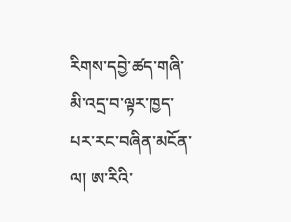རིགས་དབྱེ་ཚད་གཞི་མི་འདྲ་བ་ལྟར་ཁྱད་པར་རང་བཞིན་མངོན་ལ། ཨ་རིའི་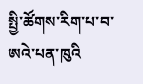སྤྱི་ཚོགས་རིག་པ་བ་ཨའེ་པན་ཁུའི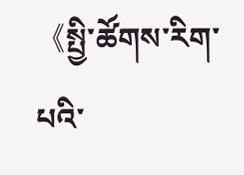《སྤྱི་ཚོགས་རིག་པའི་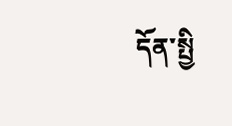དོན་སྤྱི